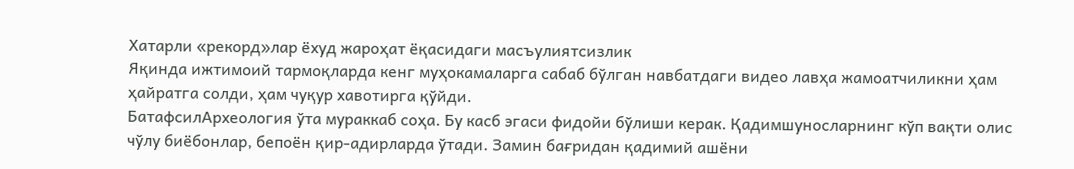Хатарли «рекорд»лар ёхуд жароҳат ёқасидаги масъулиятсизлик
Яқинда ижтимоий тармоқларда кенг муҳокамаларга сабаб бўлган навбатдаги видео лавҳа жамоатчиликни ҳам ҳайратга солди, ҳам чуқур хавотирга қўйди.
БатафсилАрхеология ўта мураккаб соҳа. Бу касб эгаси фидойи бўлиши керак. Қадимшуносларнинг кўп вақти олис чўлу биёбонлар, бепоён қир-адирларда ўтади. Замин бағридан қадимий ашёни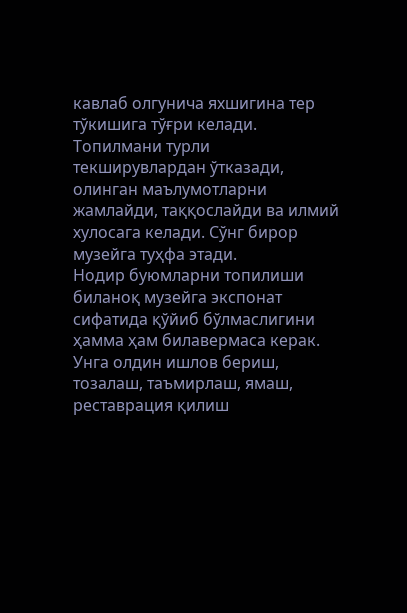кавлаб олгунича яхшигина тер тўкишига тўғри келади. Топилмани турли текширувлардан ўтказади, олинган маълумотларни жамлайди, таққослайди ва илмий хулосага келади. Сўнг бирор музейга туҳфа этади.
Нодир буюмларни топилиши биланоқ музейга экспонат сифатида қўйиб бўлмаслигини ҳамма ҳам билавермаса керак. Унга олдин ишлов бериш, тозалаш, таъмирлаш, ямаш, реставрация қилиш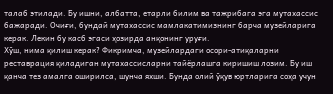талаб этилади. Бу ишни, албатта, етарли билим ва тажрибага эга мутахассис бажаради. Очиғи, бундай мутахассис мамлакатимизнинг барча музейларига керак. Лекин бу касб эгаси ҳозирда анқонинг уруғи.
Хўш, нима қилиш керак? Фикримча, музейлардаги осори-атиқаларни реставрация қиладиган мутахассисларни тайёрлашга киришиш лозим. Бу иш қанча тез амалга оширилса, шунча яхши. Бунда олий ўқув юртларига соҳа учун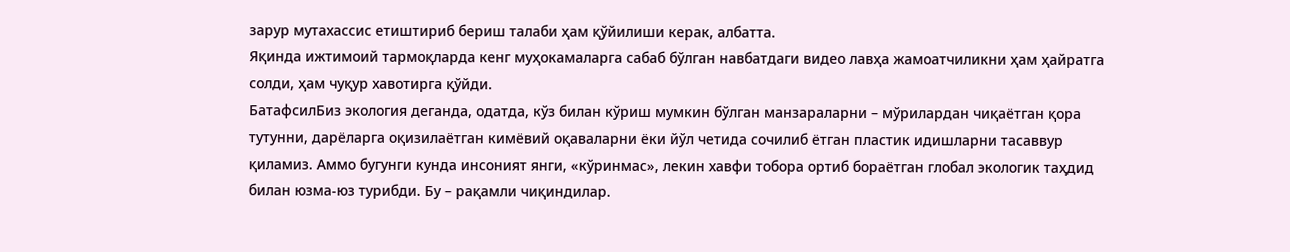зарур мутахассис етиштириб бериш талаби ҳам қўйилиши керак, албатта.
Яқинда ижтимоий тармоқларда кенг муҳокамаларга сабаб бўлган навбатдаги видео лавҳа жамоатчиликни ҳам ҳайратга солди, ҳам чуқур хавотирга қўйди.
БатафсилБиз экология деганда, одатда, кўз билан кўриш мумкин бўлган манзараларни – мўрилардан чиқаётган қора тутунни, дарёларга оқизилаётган кимёвий оқаваларни ёки йўл четида сочилиб ётган пластик идишларни тасаввур қиламиз. Аммо бугунги кунда инсоният янги, «кўринмас», лекин хавфи тобора ортиб бораётган глобал экологик таҳдид билан юзма-юз турибди. Бу – рақамли чиқиндилар.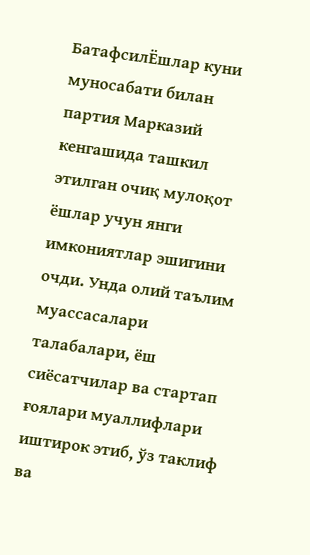БатафсилЁшлар куни муносабати билан партия Марказий кенгашида ташкил этилган очиқ мулоқот ёшлар учун янги имкониятлар эшигини очди. Унда олий таълим муассасалари талабалари, ёш сиёсатчилар ва стартап ғоялари муаллифлари иштирок этиб, ўз таклиф ва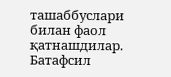ташаббуслари билан фаол қатнашдилар.
Батафсил